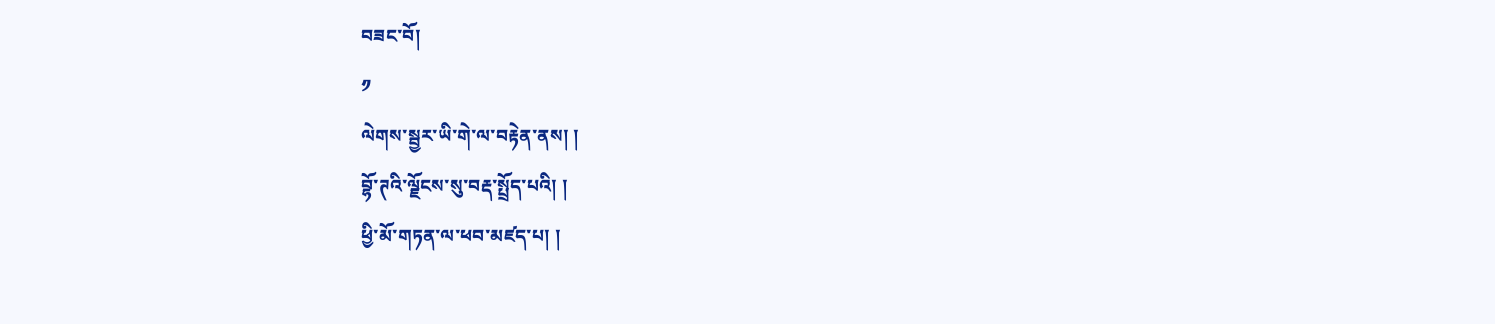བཟང་བོ།
༡
ལེགས་སྦྱར་ཡི་གེ་ལ་བརྟེན་ནས། །
བྷོ་ཊའི་ལྗོངས་སུ་བརྡ་སྤྲོད་པའི། །
ཕྱི་མོ་གཏན་ལ་ཕབ་མཛད་པ། །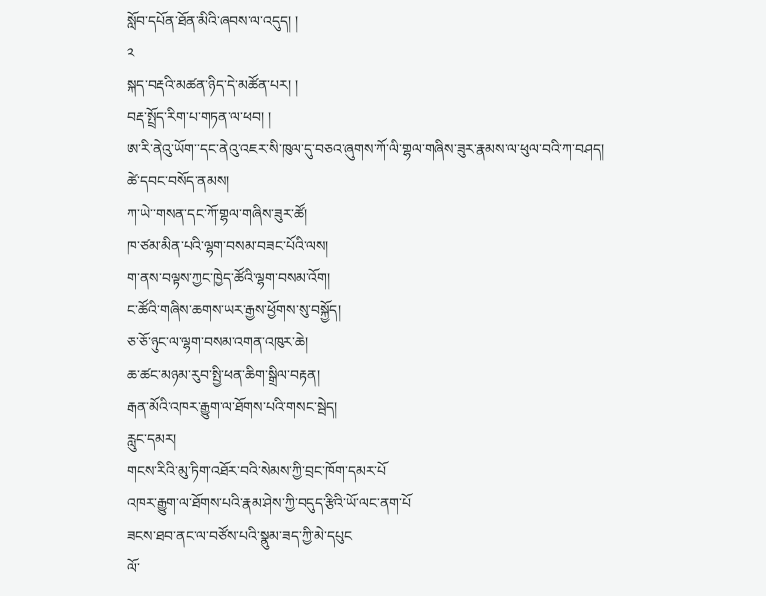སློབ་དཔོན་ཐོན་མིའི་ཞབས་ལ་འདུད། །
༢
སྐད་བརྡའི་མཚན་ཉིད་དེ་མཚོན་པར། །
བརྡ་སྤྲོད་རིག་པ་གཏན་ལ་ཕབ། །
ཨ་རི་ནེའུ་ཡོག་་དང་ནེའུ་འཇར་སི་ཁུལ་དུ་བཅའ་ཞུགས་ཀོ་ལི་གྷལ་གཞིས་ཟུར་རྣམས་ལ་ཕུལ་བའི་ཀ་བཤད།
ཚེ་དབང་བསོད་ནམས།
ཀ་ཡེ་་གསན་དང་ཀོ་གྷལ་གཞིས་ཟུར་ཚོ།
ཁ་ཙམ་མིན་པའི་ལྷག་བསམ་བཟང་པོའི་ལས།
ག་ནས་བལྟས་ཀྱང་ཁྱེད་ཚོའི་ལྷག་བསམ་འོག།
ང་ཚོའི་གཞིས་ཆགས་ཡར་རྒྱས་ཕྱོགས་སུ་བསྐྱོད།
ཅ་ཅོ་ཉུང་ལ་ལྷག་བསམ་འགན་འཁུར་ཆེ།
ཆ་ཚང་མཉམ་རུབ་སྤྱི་ཕན་ཆིག་སྒྲིལ་བརྟན།
རྒན་མོའི་འཁར་རྒྱུག་ལ་ཐོགས་པའི་གསང་སྦེད།
རླུང་དམར།
གངས་རིའི་མུ་ཏིག་འཐོར་བའི་སེམས་ཀྱི་བྲང་ཁོག་དམར་པོ
འཁར་རྒྱུག་ལ་ཐོགས་པའི་རྣམ་ཤེས་ཀྱི་བདུད་རྩིའི་ཡོ་ལང་ནག་པོ
ཟངས་ཐབ་ནང་ལ་བཙོས་པའི་སྣུམ་ཟད་ཀྱི་མེ་དཔུང
ལོ་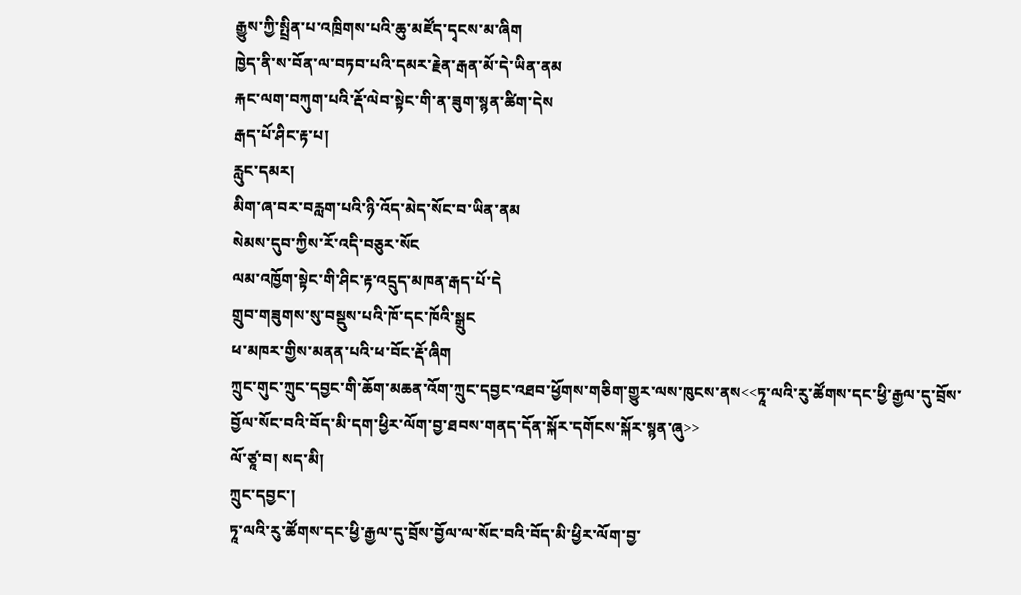རྒྱུས་ཀྱི་སྤྲིན་པ་འཁྲིགས་པའི་ཆུ་མཛོད་དྭངས་མ་ཞིག
ཁྱེད་ནི་ས་བོན་ལ་བཏབ་པའི་དམར་རྗེན་རྒན་མོ་དེ་ཡིན་ནམ
རྐང་ལག་བཀུག་པའི་རྡོ་ལེབ་སྟེང་གི་ན་ཟུག་སྙན་ཚིག་དེས
རྒད་པོ་ཤིང་རྟ་པ།
རླུང་དམར།
མིག་ཞ་བར་བརླག་པའི་ཉི་འོད་མེད་སོང་བ་ཡིན་ནམ
སེམས་དུབ་ཀྱིས་རོ་འདི་བཅུར་སོང
ལམ་འཁྱོག་སྟེང་གི་ཤིང་རྟ་འདྲུད་མཁན་རྒད་པོ་དེ
གྲུབ་གཟུགས་སུ་བསྡུས་པའི་ཁོ་དང་ཁོའི་སྒྲུང
ཕ་མཁར་གྱིས་མནན་པའི་ཕ་བོང་རྡོ་ཞིག
ཀྲུང་གུང་ཀྲུང་དབྱང་གི་ཆོག་མཆན་འོག་ཀྲུང་དབྱང་འཐབ་ཕྱོགས་གཅིག་གྱུར་ལས་ཁུངས་ནས<<ཏཱ་ལའི་རུ་ཚོགས་དང་ཕྱི་རྒྱལ་དུ་བྲོས་བྱོལ་སོང་བའི་བོད་མི་དག་ཕྱིར་ལོག་བྱ་ཐབས་གནད་དོན་སྐོར་དགོངས་སྐོར་སྙན་ཞུ>>
ལོ་ཙཱ་བ། སད་མི།
ཀྲུང་དབྱང་།
ཏཱ་ལའི་རུ་ཚོགས་དང་ཕྱི་རྒྱལ་དུ་བྲོས་བྱོལ་ལ་སོང་བའི་བོད་མི་ཕྱིར་ལོག་བྱ་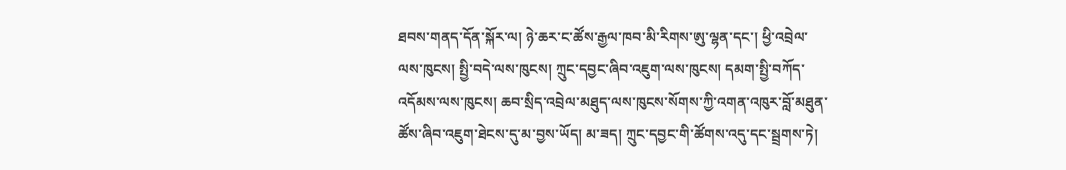ཐབས་གནད་དོན་སྐོར་ལ། ཉེ་ཆར་ང་ཚོས་རྒྱལ་ཁབ་མི་རིགས་ཨུ་ལྷན་དང་། ཕྱི་འབྲེལ་ལས་ཁུངས། སྤྱི་བདེ་ལས་ཁུངས། ཀྲུང་དབྱང་ཞིབ་འཇུག་ལས་ཁུངས། དམག་སྤྱི་བཀོད་འདོམས་ལས་ཁུངས། ཆབ་སྲིད་འབྲེལ་མཐུད་ལས་ཁུངས་སོགས་ཀྱི་འགན་འཁུར་བློ་མཐུན་ཚོས་ཞིབ་འཇུག་ཐེངས་དུ་མ་བྱས་ཡོད། མ་ཟད། ཀྲུང་དབྱང་གི་ཚོགས་འདུ་དང་སྦྲགས་ཏེ།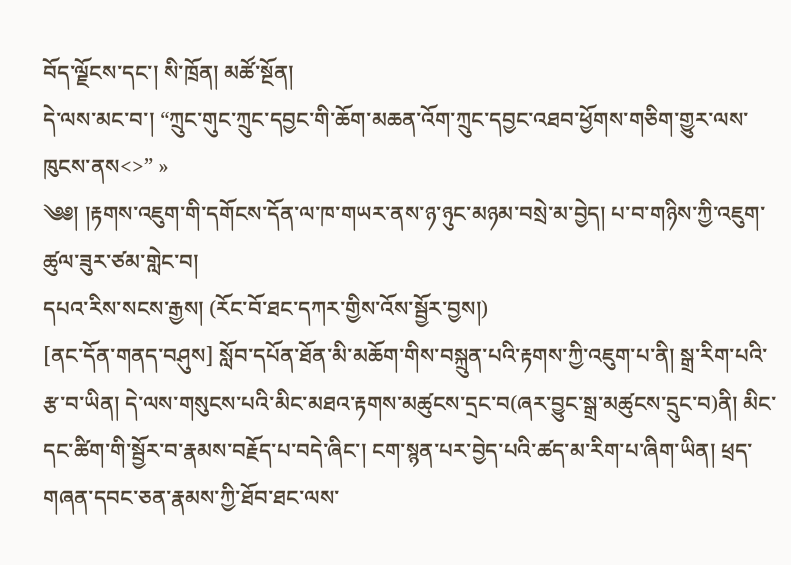བོད་ལྗོངས་དང་། སི་ཁྲོན། མཚོ་སྔོན།
དེ་ལས་མང་བ་། “ཀྲུང་གུང་ཀྲུང་དབྱང་གི་ཆོག་མཆན་འོག་ཀྲུང་དབྱང་འཐབ་ཕྱོགས་གཅིག་གྱུར་ལས་ཁུངས་ནས<>” »
༄༅། །རྟགས་འཇུག་གི་དགོངས་དོན་ལ་ཁ་གཡར་ནས་ཉ་ཉུང་མཉམ་བསྲེ་མ་བྱེད། པ་བ་གཉིས་ཀྱི་འཇུག་ཚུལ་ཟུར་ཙམ་གླེང་བ།
དཔའ་རིས་སངས་རྒྱས། (རོང་བོ་ཐང་དཀར་གྱིས་འོས་སྦྱོར་བྱས།)
[ནང་དོན་གནད་བཤུས] སློབ་དཔོན་ཐོན་མི་མཆོག་གིས་བསྐྲུན་པའི་རྟགས་ཀྱི་འཇུག་པ་ནི། སྒྲ་རིག་པའི་རྩ་བ་ཡིན། དེ་ལས་གསུངས་པའི་མིང་མཐའ་རྟགས་མཚུངས་དྲང་བ(ཞར་བྱུང་སྒྲ་མཚུངས་དྲུང་བ)ནི། མིང་དང་ཚིག་གི་སྦྱོར་བ་རྣམས་བརྗོད་པ་བདེ་ཞིང་། ངག་སྙན་པར་བྱེད་པའི་ཚད་མ་རིག་པ་ཞིག་ཡིན། ཕྲད་གཞན་དབང་ཅན་རྣམས་ཀྱི་ཐོབ་ཐང་ལས་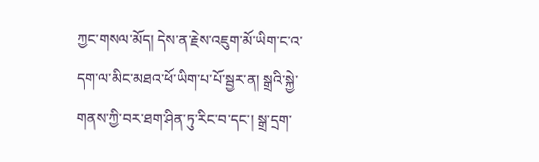ཀྱང་གསལ་མོད། དེས་ན་རྗེས་འཇུག་མོ་ཡིག་ང་འ་དག་ལ་མིང་མཐའ་ཕོ་ཡིག་པ་པོ་སྦྱར་ན། སྒྲའི་སྐྱེ་གནས་ཀྱི་བར་ཐག་ཤིན་ཏུ་རིང་བ་དང་། སྒྲ་དྲག་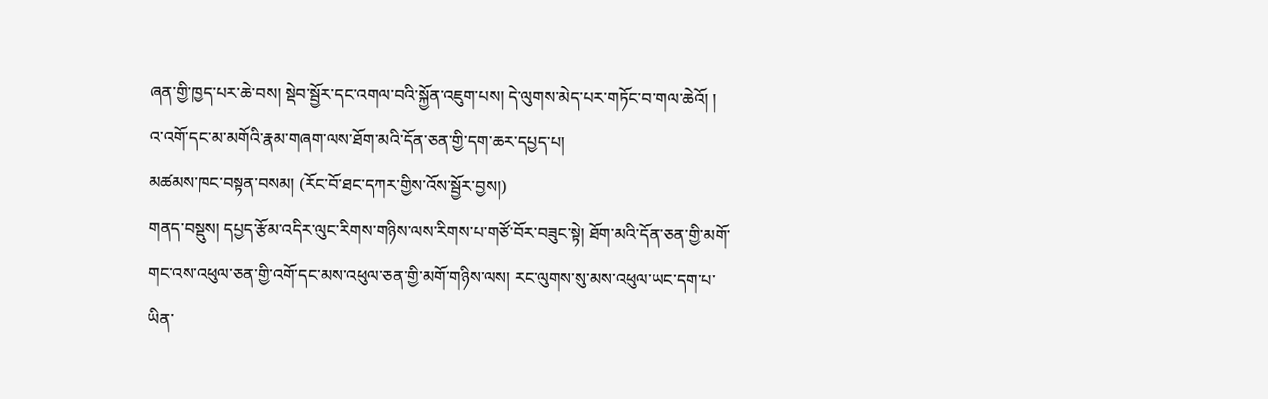ཞན་གྱི་ཁྱད་པར་ཆེ་བས། སྡེབ་སྦྱོར་དང་འགལ་བའི་སྐྱོན་འཇུག་པས། དེ་ལུགས་མེད་པར་གཏོང་བ་གལ་ཆེའོ། །
འ་འགོ་དང་མ་མགོའི་རྣམ་གཞག་ལས་ཐོག་མའི་དོན་ཅན་གྱི་དག་ཆར་དཔྱད་པ།
མཚམས་ཁང་བསྟན་བསམ། (རོང་བོ་ཐང་དཀར་གྱིས་འོས་སྦྱོར་བྱས།)
གནད་བསྡུས། དཔྱད་རྩོམ་འདིར་ལུང་རིགས་གཉིས་ལས་རིགས་པ་གཙོ་བོར་བཟུང་སྟེ། ཐོག་མའི་དོན་ཅན་གྱི་མགོ་གང་འས་འཕུལ་ཅན་གྱི་འགོ་དང་མས་འཕུལ་ཅན་གྱི་མགོ་གཉིས་ལས། རང་ལུགས་སུ་མས་འཕུལ་ཡང་དག་པ་ཡིན་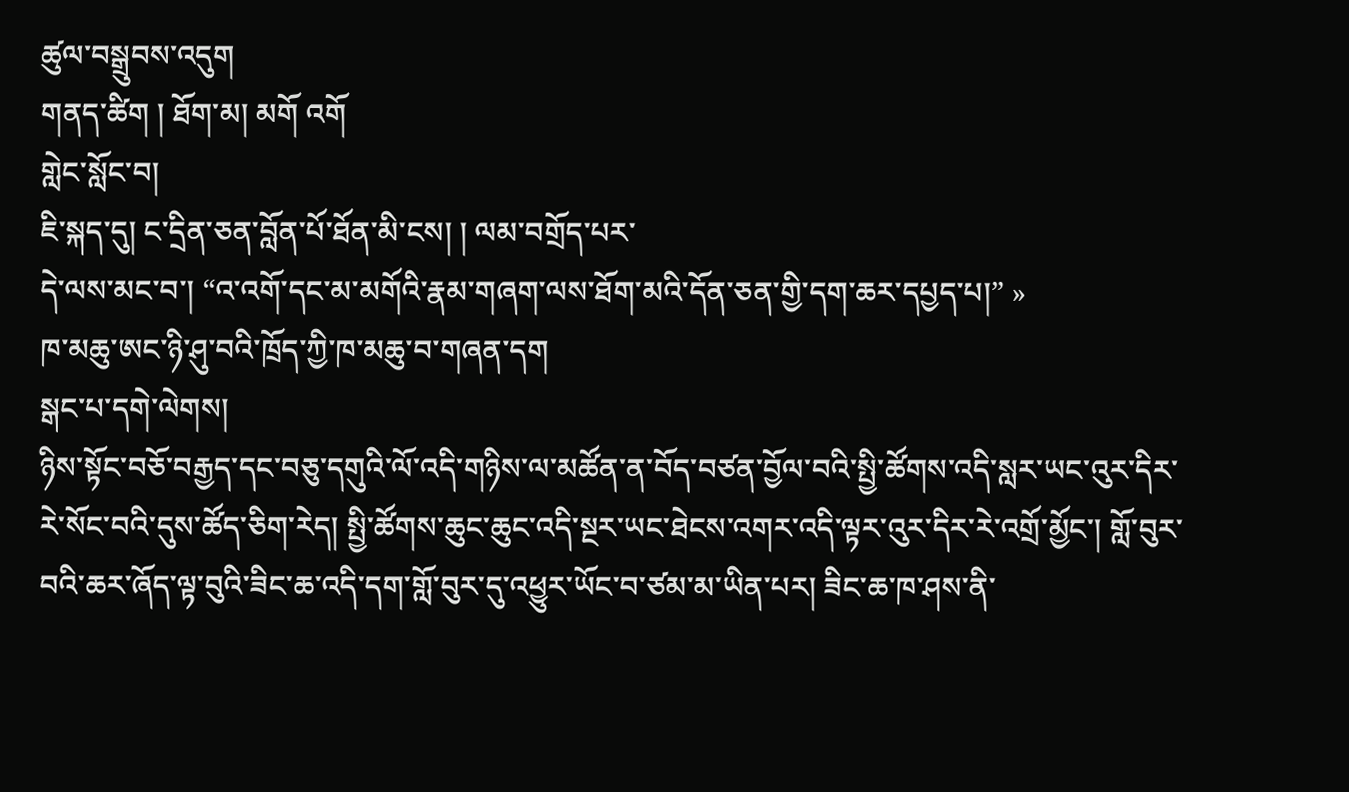ཚུལ་བསྒྲུབས་འདུག
གནད་ཚིག ། ཐོག་མ། མགོ འགོ
གླེང་སློང་བ།
ཇི་སྐད་དུ། ང་དྲིན་ཅན་བློན་པོ་ཐོན་མི་ངས། ། ལམ་བགྲོད་པར་
དེ་ལས་མང་བ་། “འ་འགོ་དང་མ་མགོའི་རྣམ་གཞག་ལས་ཐོག་མའི་དོན་ཅན་གྱི་དག་ཆར་དཔྱད་པ།” »
ཁ་མཆུ་ཨང་ཉི་ཤུ་བའི་ཁྲོད་ཀྱི་ཁ་མཆུ་བ་གཞན་དག
སྒང་པ་དགེ་ལེགས།
ཉིས་སྟོང་བཅོ་བརྒྱད་དང་བཅུ་དགུའི་ལོ་འདི་གཉིས་ལ་མཚོན་ན་བོད་བཙན་བྱོལ་བའི་སྤྱི་ཚོགས་འདི་སླར་ཡང་འུར་དིར་རེ་སོང་བའི་དུས་ཚོད་ཅིག་རེད། སྤྱི་ཚོགས་ཆུང་ཆུང་འདི་སྔར་ཡང་ཐེངས་འགར་འདི་ལྟར་འུར་དིར་རེ་འགྲོ་མྱོང་། གློ་བུར་བའི་ཆར་ཞོད་ལྟ་བུའི་ཟིང་ཆ་འདི་དག་གློ་བུར་དུ་འཕྱུར་ཡོང་བ་ཙམ་མ་ཡིན་པར། ཟིང་ཆ་ཁ་ཤས་ནི་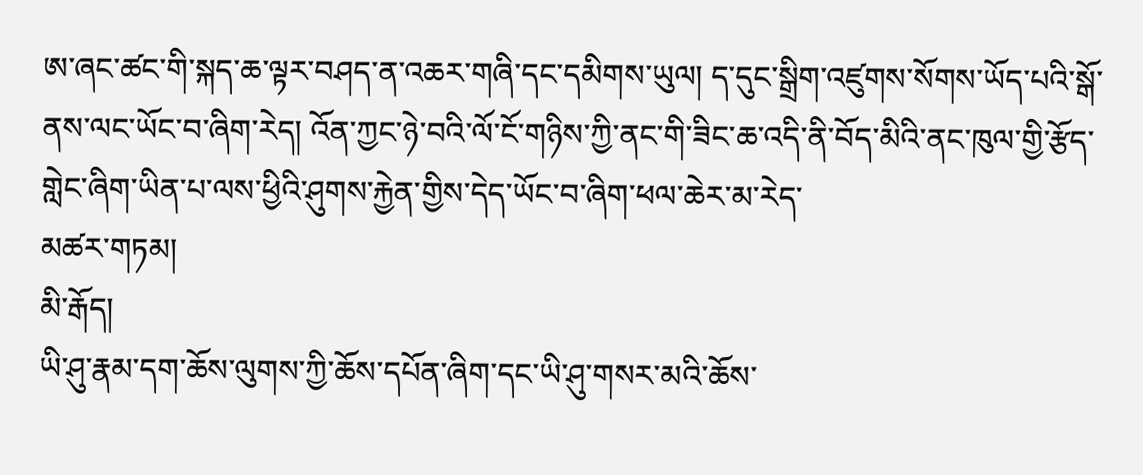ཨ་ཞང་ཚང་གི་སྐད་ཆ་ལྟར་བཤད་ན་འཆར་གཞི་དང་དམིགས་ཡུལ། ད་དུང་སྒྲིག་འཛུགས་སོགས་ཡོད་པའི་སྒོ་ནས་ལང་ཡོང་བ་ཞིག་རེད། འོན་ཀྱང་ཉེ་བའི་ལོ་ངོ་གཉིས་ཀྱི་ནང་གི་ཟིང་ཆ་འདི་ནི་བོད་མིའི་ནང་ཁུལ་གྱི་རྩོད་གླེང་ཞིག་ཡིན་པ་ལས་ཕྱིའི་ཤུགས་རྐྱེན་གྱིས་དེད་ཡོང་བ་ཞིག་ཕལ་ཆེར་མ་རེད་
མཚར་གཏམ།
མི་རྒོད།
ཡི་ཤུ་རྣམ་དག་ཆོས་ལུགས་ཀྱི་ཆོས་དཔོན་ཞིག་དང་ཡི་ཤུ་གསར་མའི་ཆོས་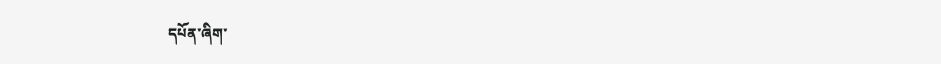དཔོན་ཞིག་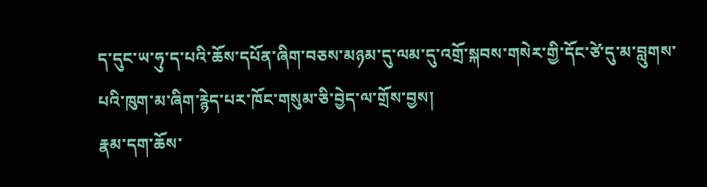ད་དུང་ཡ་ཧུ་ད་པའི་ཆོས་དཔོན་ཞིག་བཅས་མཉམ་དུ་ལམ་དུ་འགྲོ་སྐབས་གསེར་གྱི་དོང་ཙེ་དུ་མ་བླུགས་པའི་ཁུག་མ་ཞིག་རྙེད་པར་ཁོང་གསུམ་ཅི་བྱེད་ལ་གྲོས་བྱས།
རྣམ་དག་ཆོས་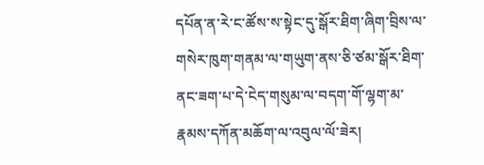དཔོན་ན་རེ་ང་ཚོས་ས་སྟེང་དུ་སྒོར་ཐིག་ཞིག་བྲིས་ལ་གསེར་ཁུག་གནམ་ལ་གཡུག་ནས་ཅི་ཙམ་སྒོར་ཐིག་ནང་ཟག་པ་དེ་ངེད་གསུམ་ལ་བདག་གོ་ལྷག་མ་རྣམས་དཀོན་མཆོག་ལ་འབུལ་ལོ་ཟེར།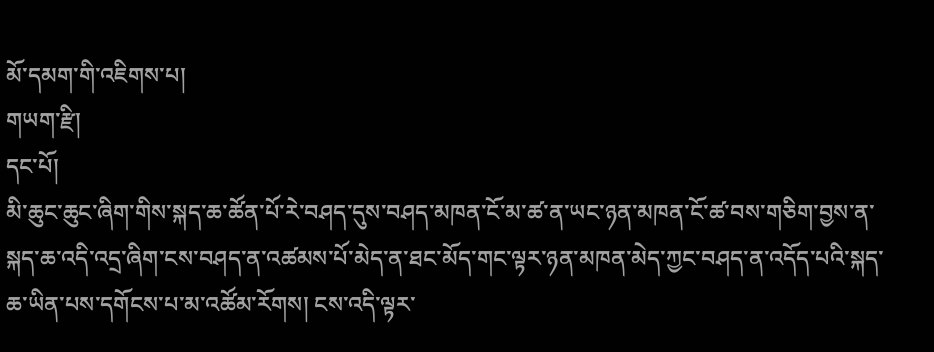མོ་དམག་གི་འཇིགས་པ།
གཡག་རྫི།
དང་པོ།
མི་ཆུང་ཆུང་ཞིག་གིས་སྐད་ཆ་ཚོན་པོ་རེ་བཤད་དུས་བཤད་མཁན་ངོ་མ་ཚ་ན་ཡང་ཉན་མཁན་ངོ་ཚ་བས་གཅིག་བྱས་ན་སྐད་ཆ་འདི་འདྲ་ཞིག་ངས་བཤད་ན་འཚམས་པོ་མེད་ན་ཐང་མོད་གང་ལྟར་ཉན་མཁན་མེད་ཀྱང་བཤད་ན་འདོད་པའི་སྐད་ཆ་ཡིན་པས་དགོངས་པ་མ་འཚོམ་རོགས། ངས་འདི་ལྟར་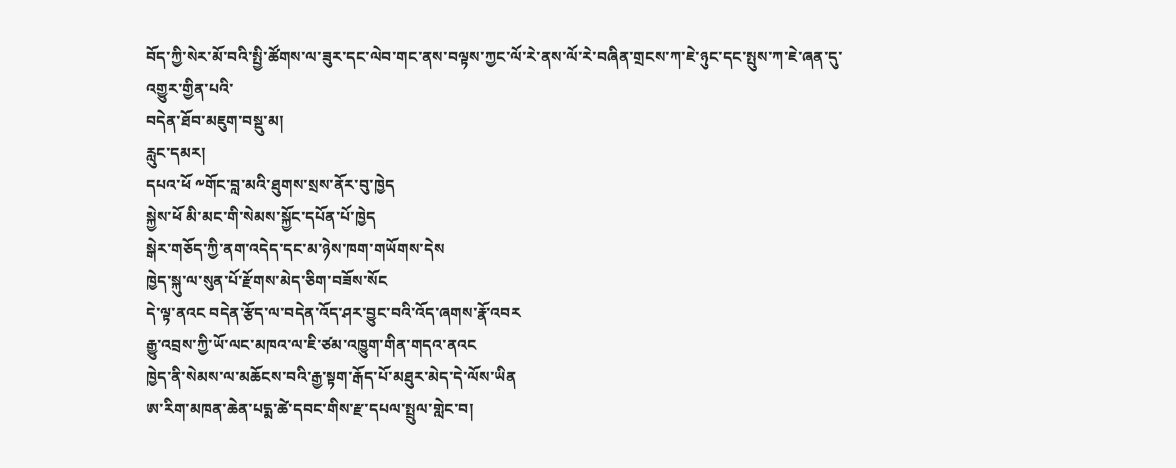བོད་ཀྱི་སེར་མོ་བའི་སྤྱི་ཚོགས་ལ་ཟུར་དང་ལེབ་གང་ནས་བལྟས་ཀྱང་ལོ་རེ་ནས་ལོ་རེ་བཞིན་གྲངས་ཀ་ཇེ་ཉུང་དང་སྤུས་ཀ་ཇེ་ཞན་དུ་འགྱུར་གྱིན་པའི་
བདེན་ཐོབ་མཇུག་བསྡུ་མ།
རླུང་དམར།
དཔའ་ཕོ ༸གོང་བླ་མའི་ཐུགས་སྲས་ནོར་བུ་ཁྱེད
སྐྱེས་ཕོ མི་མང་གི་སེམས་སྐྱོང་དཔོན་པོ་ཁྱེད
སྒེར་གཅོད་ཀྱི་ནག་འདེད་དང་མ་ཉེས་ཁག་གཡོགས་དེས
ཁྱེད་སྐུ་ལ་སུན་པོ་རྫོགས་མེད་ཅིག་བཟོས་སོང
དེ་ལྟ་ནའང བདེན་རྩོད་ལ་བདེན་འོད་ཤར་བྱུང་བའི་འོད་ཞགས་རྣོ་འབར
རྒྱུ་འབྲས་ཀྱི་ཡོ་ལང་མཁའ་ལ་ཇི་ཙམ་འཁྱུག་གིན་གདའ་ནའང
ཁྱེད་ནི་སེམས་ལ་མཆོངས་བའི་རྒྱ་སྟག་རྒོད་པོ་མཐུར་མེད་དེ་ལོས་ཡིན
ཨ་རིག་མཁན་ཆེན་པདྨ་ཚེ་དབང་གིས་རྫ་དཔལ་སྤྲུལ་གླེང་བ།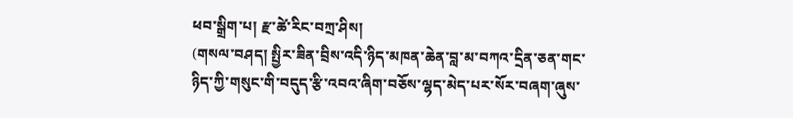ཕབ་སྒྲིག་པ། རྫ་ཚེ་རིང་བཀྲ་ཤིས།
(གསལ་བཤད། སྤྱིར་ཟིན་བྲིས་འདི་ཉིད་མཁན་ཆེན་བླ་མ་བཀའ་དྲིན་ཅན་གང་ཉིད་ཀྱི་གསུང་གི་བདུད་རྩི་འབའ་ཞིག་བཅོས་ལྷད་མེད་པར་སོར་བཞག་ཞུས་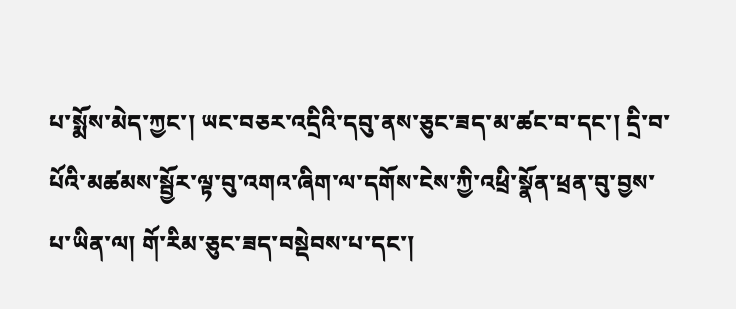པ་སྨོས་མེད་ཀྱང་། ཡང་བཅར་འདྲིའི་དབུ་ནས་ཅུང་ཟད་མ་ཚང་བ་དང་། དྲི་བ་པོའི་མཚམས་སྦྱོར་ལྟ་བུ་འགའ་ཞིག་ལ་དགོས་ངེས་ཀྱི་འཕྲི་སྣོན་ཕྲན་བུ་བྱས་པ་ཡིན་ལ། གོ་རིམ་ཅུང་ཟད་བསྡེབས་པ་དང་།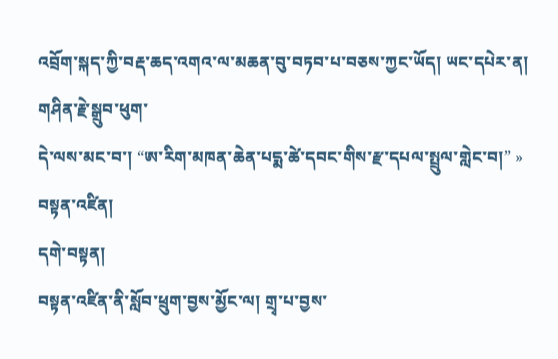འབྲོག་སྐད་ཀྱི་བརྡ་ཆད་འགའ་ལ་མཆན་བུ་བཏབ་པ་བཅས་ཀྱང་ཡོད། ཡང་དཔེར་ན། གཤིན་རྗེ་སྒྲུབ་ཕུག་
དེ་ལས་མང་བ་། “ཨ་རིག་མཁན་ཆེན་པདྨ་ཚེ་དབང་གིས་རྫ་དཔལ་སྤྲུལ་གླེང་བ།” »
བསྟན་འཛིན།
དགེ་བསྟན།
བསྟན་འཛིན་ནི་སློབ་ཕྲུག་བྱས་མྱོང་ལ། གྲྭ་པ་བྱས་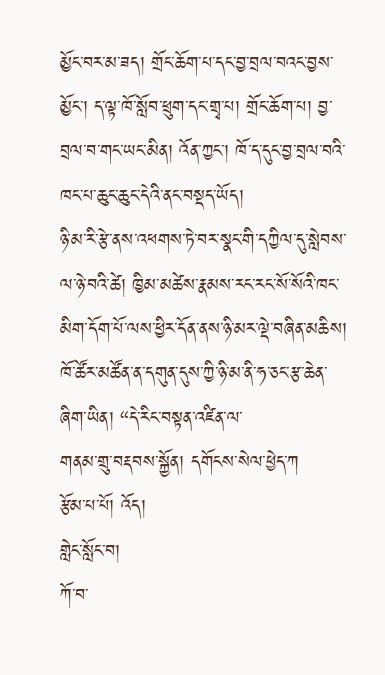མྱོང་བར་མ་ཟད། གྲོང་ཆོག་པ་དང་བྱ་བྲལ་བའང་བྱས་མྱོང་། ད་ལྟ་ཁོ་སློབ་ཕྲུག་དང་གྲྭ་པ། གྲོང་ཆོག་པ། བྱ་བྲལ་བ་གང་ཡང་མིན། འོན་ཀྱང་། ཁོ་ད་དུང་བྱ་བྲལ་བའི་ཁང་པ་ཆུང་ཆུང་དེའི་ནང་བསྡད་ཡོད།
ཉི་མ་རི་རྩེ་ནས་འཕགས་ཏེ་བར་སྣང་གི་དཀྱིལ་དུ་སླེབས་ལ་ཉེ་བའི་ཚེ། ཁྱིམ་མཚེས་རྣམས་རང་རང་སོ་སོའི་ཁང་མིག་དོག་པོ་ལས་ཕྱིར་དོན་ནས་ཉི་མར་ལྡེ་བཞིན་མཆིས། ཁོ་ཚོར་མཚོན་ན་དགུན་དུས་ཀྱི་ཉི་མ་ནི་ཧ་ཅང་རྩ་ཆེན་ཞིག་ཡིན། “དེ་རིང་བསྟན་འཛིན་ལ་
གནམ་གྲུ་བརྡབས་སྐྱོན། དགོངས་སེལ་ཕྱེད་ཀ
རྩོམ་པ་པོ། འོད།
གླེང་སློང་བ།
ཀོ་བ་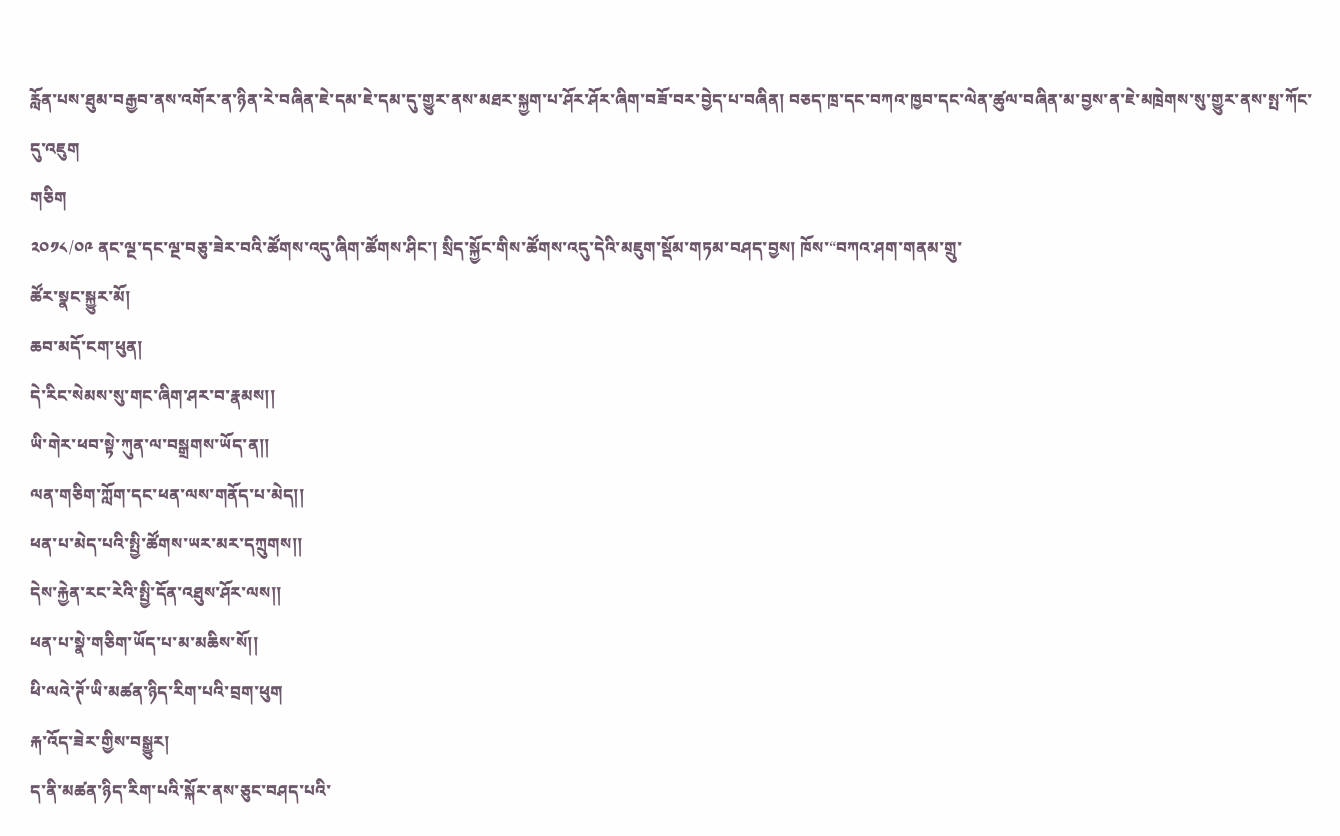རློན་པས་ཐུམ་བརྒྱབ་ནས་འགོར་ན་ཉིན་རེ་བཞིན་ཇེ་དམ་ཇེ་དམ་དུ་གྱུར་ནས་མཐར་སྐྱག་པ་ཤོར་ཤོར་ཞིག་བཟོ་བར་བྱེད་པ་བཞིན། བཅད་ཁྲ་དང་བཀའ་ཁྱབ་དང་ལེན་ཚུལ་བཞིན་མ་བྱས་ན་ཇེ་མཁྲེགས་སུ་གྱུར་ནས་སྤ་ཀོང་དུ་འཇུག
གཅིག
༢༠༡༨/༠༩ ནང་ལྔ་དང་ལྔ་བཅུ་ཟེར་བའི་ཚོགས་འདུ་ཞིག་ཚོགས་ཤིང་། སྲིད་སྐྱོང་གིས་ཚོགས་འདུ་དེའི་མཇུག་སྡོམ་གཏམ་བཤད་བྱས། ཁོས་“བཀའ་ཤག་གནམ་གྲུ་
ཚོར་སྣང་སྐྱུར་མོ།
ཆབ་མདོ་ངག་ཕུན།
དེ་རིང་སེམས་སུ་གང་ཞིག་ཤར་བ་རྣམས།།
ཡི་གེར་ཕབ་སྟེ་ཀུན་ལ་བསྒྲགས་ཡོད་ན།།
ལན་གཅིག་ཀློག་དང་ཕན་ལས་གནོད་པ་མེད།།
ཕན་པ་མེད་པའི་སྤྱི་ཚོགས་ཡར་མར་དཀྲུགས།།
དེས་རྐྱེན་རང་རེའི་སྤྱི་དོན་འཐུས་ཤོར་ལས།།
ཕན་པ་སྣེ་གཅིག་ཡོད་པ་མ་མཆིས་སོ།།
ཕི་ལའེ་ཊོ་ཡི་མཚན་ཉིད་རིག་པའི་བྲག་ཕུག
རྐ་འོད་ཟེར་གྱིས་བསྒྱུར།
ད་ནི་མཚན་ཉིད་རིག་པའི་སྐོར་ནས་ཅུང་བཤད་པའི་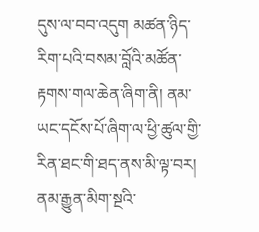དུས་ལ་བབ་འདུག མཚན་ཉིད་རིག་པའི་བསམ་བློའི་མཚོན་རྟགས་གལ་ཆེན་ཞིག་ནི། ནམ་ཡང་དངོས་པོ་ཞིག་ལ་ཕྱི་ཚུལ་གྱི་རིན་ཐང་གི་ཐད་ནས་མི་ལྟ་བར། ནམ་རྒྱུན་མིག་སྔའི་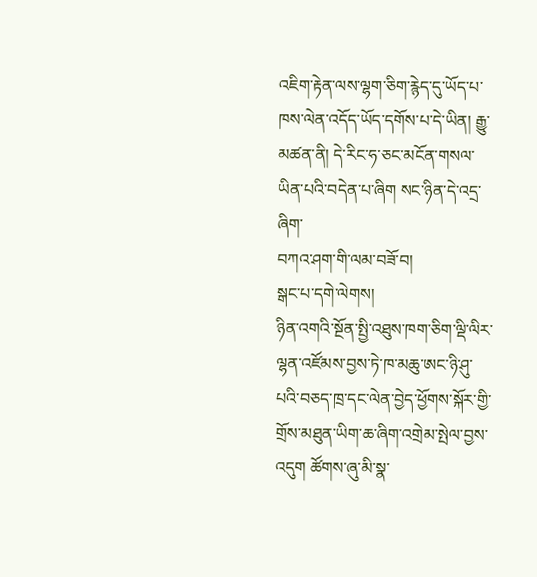འཇིག་རྟེན་ལས་ལྷག་ཅིག་རྙེད་དུ་ཡོད་པ་ཁས་ལེན་འདོད་ཡོད་དགོས་པ་དེ་ཡིན། རྒྱུ་མཚན་ནི། དེ་རིང་ཧ་ཅང་མངོན་གསལ་ཡིན་པའི་བདེན་པ་ཞིག སང་ཉིན་དེ་འདྲ་ཞིག་
བཀའ་ཤག་གི་ལམ་བཟོ་བ།
སྒང་པ་དགེ་ལེགས།
ཉིན་འགའི་སྔོན་སྤྱི་འཐུས་ཁག་ཅིག་ལྡི་ལིར་ལྷན་འཛོམས་བྱས་ཏེ་ཁ་མཆུ་ཨང་ཉི་ཤུ་པའི་བཅད་ཁྲ་དང་ལེན་བྱེད་ཕྱོགས་སྐོར་གྱི་གྲོས་མཐུན་ཡིག་ཆ་ཞིག་འགྲེམ་སྤེལ་བྱས་འདུག ཚོགས་ཞུ་མི་སྣ་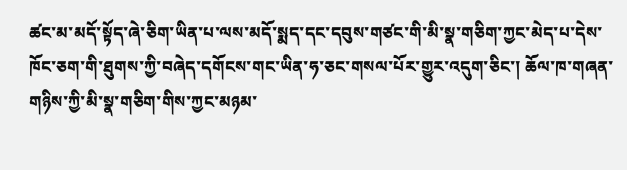ཚང་མ་མདོ་སྟོད་ཞེ་ཅིག་ཡིན་པ་ལས་མདོ་སྨད་དང་དབུས་གཙང་གི་མི་སྣ་གཅིག་ཀྱང་མེད་པ་དེས་ཁོང་ཅག་གི་ཐུགས་ཀྱི་བཞེད་དགོངས་གང་ཡིན་ཧ་ཅང་གསལ་པོར་གྱུར་འདུག་ཅིང་། ཆོལ་ཁ་གཞན་གཉིས་ཀྱི་མི་སྣ་གཅིག་གིས་ཀྱང་མཉམ་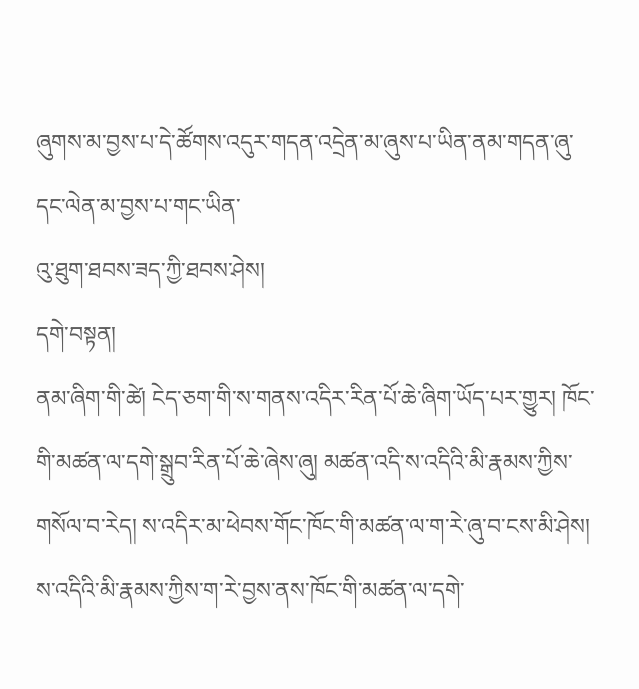ཞུགས་མ་བྱས་པ་དེ་ཚོགས་འདུར་གདན་འདྲེན་མ་ཞུས་པ་ཡིན་ནམ་གདན་ཞུ་དང་ལེན་མ་བྱས་པ་གང་ཡིན་
འུ་ཐུག་ཐབས་ཟད་ཀྱི་ཐབས་ཤེས།
དགེ་བསྟན།
ནམ་ཞིག་གི་ཚེ། ངེད་ཅག་གི་ས་གནས་འདིར་རིན་པོ་ཆེ་ཞིག་ཡོད་པར་གྱུར། ཁོང་གི་མཚན་ལ་དགེ་སྒྲུབ་རིན་པོ་ཆེ་ཞེས་ཞུ། མཚན་འདི་ས་འདིའི་མི་རྣམས་ཀྱིས་གསོལ་བ་རེད། ས་འདིར་མ་ཕེབས་གོང་ཁོང་གི་མཚན་ལ་ག་རེ་ཞུ་བ་ངས་མི་ཤེས། ས་འདིའི་མི་རྣམས་ཀྱིས་ག་རེ་བྱས་ནས་ཁོང་གི་མཚན་ལ་དགེ་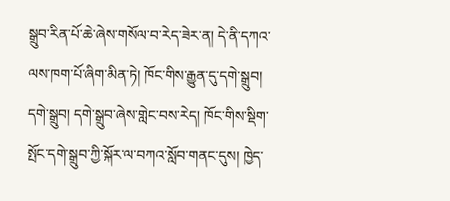སྒྲུབ་རིན་པོ་ཆེ་ཞེས་གསོལ་བ་རེད་ཟེར་ན། དེ་ནི་དཀའ་ལས་ཁག་པོ་ཞིག་མིན་ཏེ། ཁོང་གིས་རྒྱུན་དུ་དགེ་སྒྲུབ། དགེ་སྒྲུབ། དགེ་སྒྲུབ་ཞེས་གླེང་བས་རེད། ཁོང་གིས་སྡིག་སྤོང་དགེ་སྒྲུབ་ཀྱི་སྐོར་ལ་བཀའ་སློབ་གནང་དུས། ཁྱེད་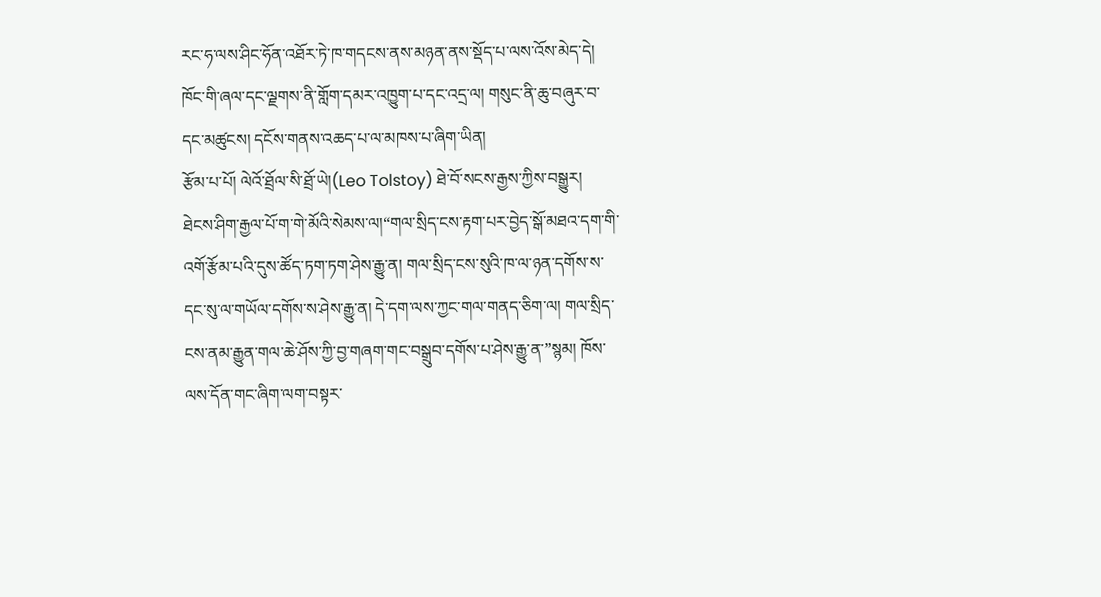རང་ཧ་ལས་ཤིང་ཧོན་འཐོར་ཏེ་ཁ་གདངས་ནས་མཉན་ནས་སྡོད་པ་ལས་འོས་མེད་དེ། ཁོང་གི་ཞལ་དང་ལྗགས་ནི་གློག་དམར་འཁྱུག་པ་དང་འདྲ་ལ། གསུང་ནི་ཆུ་བཞུར་བ་དང་མཚུངས། དངོས་གནས་འཆད་པ་ལ་མཁས་པ་ཞིག་ཡིན།
རྩོམ་པ་པོ། ལེའོ་ཐྲོལ་སི་ཐྲོ་ཡེ།(Leo Tolstoy) ཐེ་བོ་སངས་རྒྱས་ཀྱིས་བསྒྱུར།
ཐེངས་ཤིག་རྒྱལ་པོ་ག་གེ་མོའི་སེམས་ལ།“གལ་སྲིད་ངས་རྟག་པར་བྱེད་སྒོ་མཐའ་དག་གི་འགོ་རྩོམ་པའི་དུས་ཚོད་ཏག་ཏག་ཤེས་རྒྱུ་ན། གལ་སྲིད་ངས་སུའི་ཁ་ལ་ཉན་དགོས་ས་དང་སུ་ལ་གཡོལ་དགོས་ས་ཤེས་རྒྱུ་ན། དེ་དག་ལས་ཀྱང་གལ་གནད་ཅིག་ལ། གལ་སྲིད་ངས་ནམ་རྒྱུན་གལ་ཆེ་ཤོས་ཀྱི་བྱ་གཞག་གང་བསྒྲུབ་དགོས་པ་ཤེས་རྒྱུ་ན་”སྙམ། ཁོས་ལས་དོན་གང་ཞིག་ལག་བསྟར་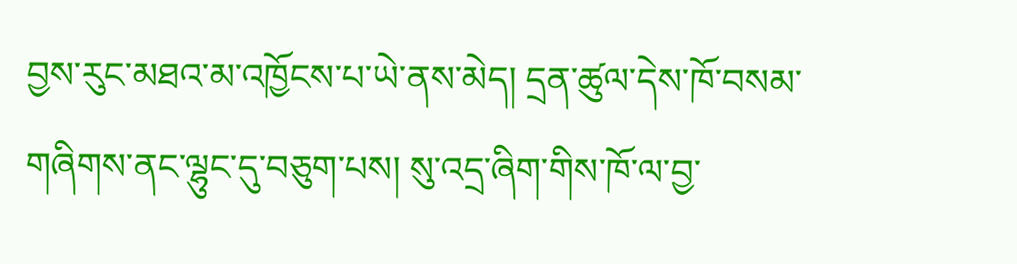བྱས་རུང་མཐའ་མ་འཁྱོངས་པ་ཡེ་ནས་མེད། དྲན་ཚུལ་དེས་ཁོ་བསམ་གཞིགས་ནང་ལྷུང་དུ་བཅུག་པས། སུ་འདྲ་ཞིག་གིས་ཁོ་ལ་བྱ་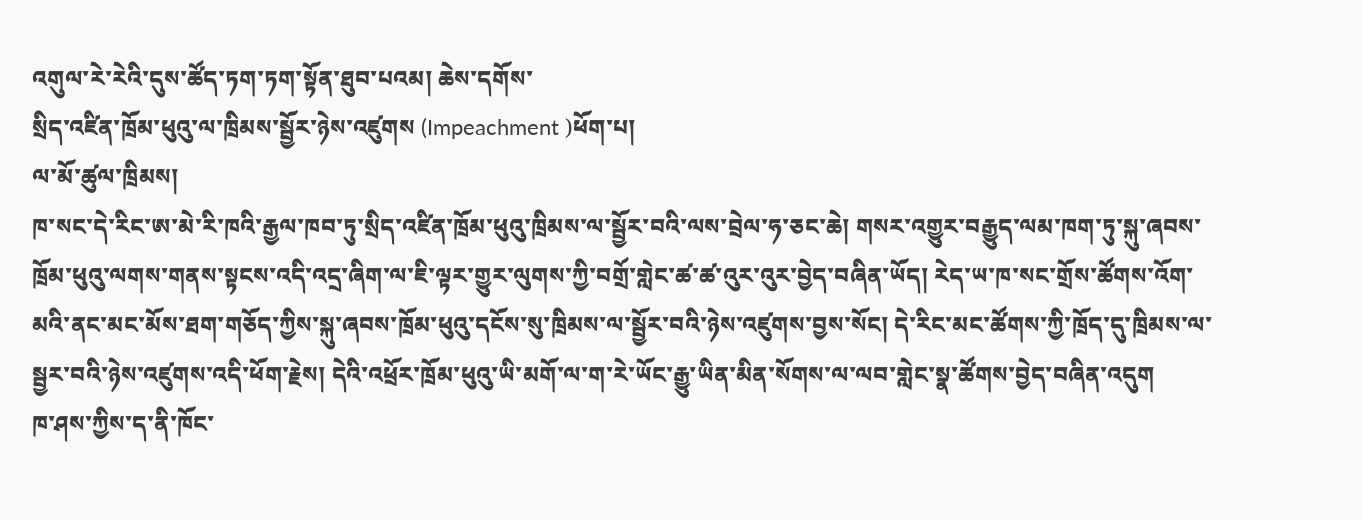འགུལ་རེ་རེའི་དུས་ཚོད་ཏག་ཏག་སྟོན་ཐུབ་པའམ། ཆེས་དགོས་
སྲིད་འཛིན་ཁྲོམ་ཕུའུ་ལ་ཁྲིམས་སྦྱོར་ཉེས་འཛུགས (Impeachment )ཕོག་པ།
ལ་མོ་ཚུལ་ཁྲིམས།
ཁ་སང་དེ་རིང་ཨ་མེ་རི་ཁའི་རྒྱལ་ཁབ་ཏུ་སྲིད་འཛིན་ཁྲོམ་ཕུའུ་ཁྲིམས་ལ་སྦྱོར་བའི་ལས་བྲེལ་ཧ་ཅང་ཆེ། གསར་འགྱུར་བརྒྱུད་ལམ་ཁག་ཏུ་སྐུ་ཞབས་ཁྲོམ་ཕུའུ་ལགས་གནས་སྟངས་འདི་འདྲ་ཞིག་ལ་ཇི་ལྟར་གྱུར་ལུགས་ཀྱི་བགྲོ་གླེང་ཚ་ཚ་འུར་འུར་བྱེད་བཞིན་ཡོད། རེད་ཡ་ཁ་སང་གྲོས་ཚོགས་འོག་མའི་ནང་མང་མོས་ཐག་གཅོད་ཀྱིས་སྐུ་ཞབས་ཁྲོམ་ཕུའུ་དངོས་སུ་ཁྲིམས་ལ་སྦྱོར་བའི་ཉེས་འཛུགས་བྱས་སོང། དེ་རིང་མང་ཚོགས་ཀྱི་ཁྲོད་དུ་ཁྲིམས་ལ་སྦྱར་བའི་ཉེས་འཛུགས་འདི་ཕོག་རྗེས། དེའི་འཕྲོར་ཁྲོམ་ཕུའུ་ཡི་མགོ་ལ་ག་རེ་ཡོང་རྒྱུ་ཡིན་མིན་སོགས་ལ་ལབ་གླེང་སྣ་ཚོགས་བྱེད་བཞིན་འདུག
ཁ་ཤས་ཀྱིས་ད་ནི་ཁོང་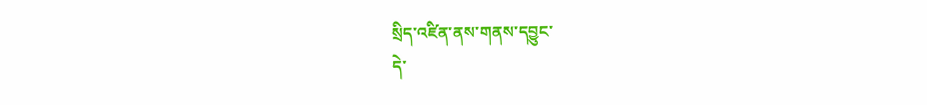སྲིད་འཛིན་ནས་གནས་དབྱུང་
དེ་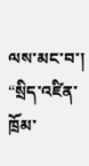ལས་མང་བ་། “སྲིད་འཛིན་ཁྲོམ་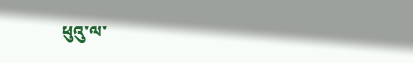ཕུའུ་ལ་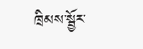ཁྲིམས་སྦྱོར་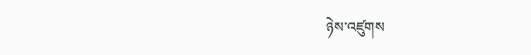ཉེས་འཛུགས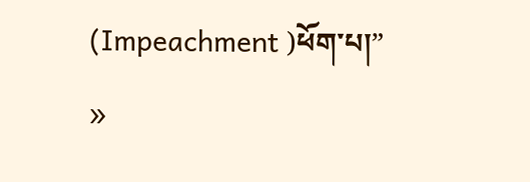(Impeachment )ཕོག་པ།” »